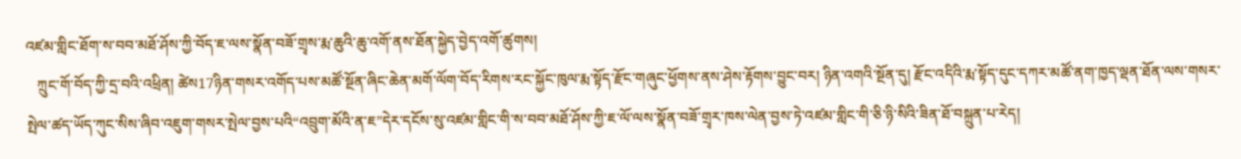འཛམ་གླིང་ཐོག་ས་བབ་མཐོ་ཤོས་ཀྱི་བོད་ཇ་ལས་སྣོན་བཟོ་གྲྭས་རྨ་ཆུའི་ཆུ་འགོ་ནས་ཐོན་སྐྱེད་བྱེད་འགོ་ཚུགས།
   ཀྲུང་གོ་བོད་ཀྱི་དྲ་བའི་འཕྲིན། ཚེས17ཉིན་གསར་འགོད་པས་མཚོ་སྔོན་ཞིང་ཆེན་མགོ་ལོག་བོད་རིགས་རང་སྐྱོང་ཁུལ་རྨ་སྟོད་རྫོང་གཞུང་ཕྱོགས་ནས་ཤེས་རྟོགས་བྱུང་བར། ཉིན་འགའི་སྔོན་དུ། རྫོང་འདིའི་རྨ་སྟོད་དུང་དཀར་མཚོ་ནག་ཁྱད་ལྡན་ཐོན་ལས་གསར་སྤེལ་ཚད་ཡོད་ཀུང་སིས་ཞིབ་འཇུག་གསར་སྤེལ་བྱས་པའི“འབྲུག་མོའི་ན་ཇ”དེར་དངོས་སུ་འཛམ་གླིང་གི་ས་བབ་མཐོ་ཤོས་ཀྱི་ཇ་ལོ་ལས་སྣོན་བཟོ་གྲྭར་ཁས་ལེན་བྱས་ཏེ་འཛམ་གླིང་གི་ཅི་ཉི་སིའི་ཟིན་ཐོ་བསྐྲུན་པ་རེད།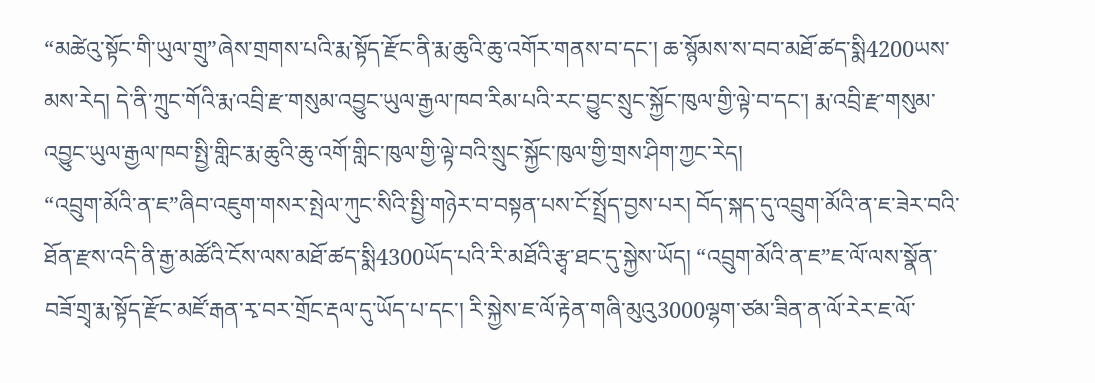“མཚེའུ་སྟོང་གི་ཡུལ་གྲུ”ཞེས་གྲགས་པའི་རྨ་སྟོད་རྫོང་ནི་རྨ་ཆུའི་ཆུ་འགོར་གནས་བ་དང་། ཆ་སྙོམས་ས་བབ་མཐོ་ཚད་སྨི4200ཡས་མས་རེད། དེ་ནི་ཀྲུང་གོའི་རྨ་འབྲི་རྫ་གསུམ་འབྱུང་ཡུལ་རྒྱལ་ཁབ་རིམ་པའི་རང་བྱུང་སྲུང་སྐྱོང་ཁུལ་གྱི་ལྟེ་བ་དང་། རྨ་འབྲི་རྫ་གསུམ་འབྱུང་ཡུལ་རྒྱལ་ཁབ་སྤྱི་གླིང་རྨ་ཆུའི་ཆུ་འགོ་གླིང་ཁུལ་གྱི་ལྟེ་བའི་སྲུང་སྐྱོང་ཁུལ་གྱི་གྲས་ཤིག་ཀྱང་རེད།
“འབྲུག་མོའི་ན་ཇ”ཞིབ་འཇུག་གསར་སྤེལ་ཀུང་སིའི་སྤྱི་གཉེར་བ་བསྟན་པས་ངོ་སྤྲོད་བྱས་པར། བོད་སྐད་དུ་འབྲུག་མོའི་ན་ཇ་ཟེར་བའི་ཐོན་རྫས་འདི་ནི་རྒྱ་མཚོའི་ངོས་ལས་མཐོ་ཚད་སྨི4300ཡོད་པའི་རི་མཐོའི་རྩྭ་ཐང་དུ་སྐྱེས་ཡོད། “འབྲུག་མོའི་ན་ཇ”ཇ་ལོ་ལས་སྣོན་བཟོ་གྲྭ་རྨ་སྟོད་རྫོང་མཛོ་རྒན་རྭ་བར་གྲོང་རྡལ་དུ་ཡོད་པ་དང་། རི་སྐྱེས་ཇ་ལོ་རྟེན་གཞི་མུའུ3000ལྷག་ཙམ་ཟིན་ན་ལོ་རེར་ཇ་ལོ་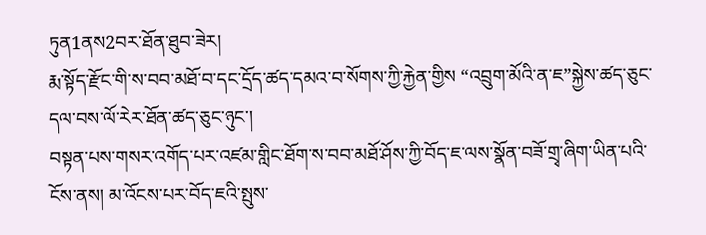ཏུན1ནས2བར་ཐོན་ཐུབ་ཟེར།
རྨ་སྟོད་རྫོང་གི་ས་བབ་མཐོ་བ་དང་དྲོད་ཚད་དམའ་བ་སོགས་ཀྱི་རྐྱེན་གྱིས “འབྲུག་མོའི་ན་ཇ”སྐྱེས་ཚད་ཅུང་དལ་བས་ལོ་རེར་ཐོན་ཚད་ཅུང་ཉུང་།
བསྟན་པས་གསར་འགོད་པར་འཛམ་གླིང་ཐོག་ས་བབ་མཐོ་ཤོས་ཀྱི་བོད་ཇ་ལས་སྣོན་བཟོ་གྲྭ་ཞིག་ཡིན་པའི་ངོས་ནས། མ་འོངས་པར་བོད་ཇའི་སྤུས་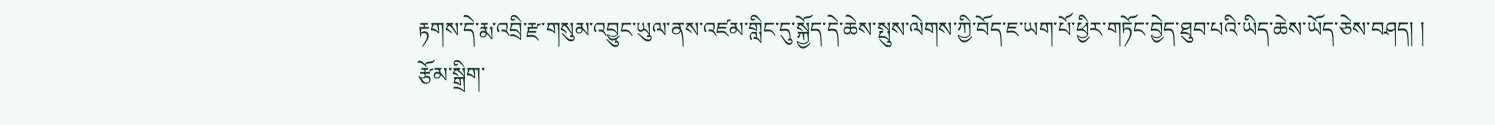རྟགས་དེ་རྨ་འབྲི་རྫ་གསུམ་འབྱུང་ཡུལ་ནས་འཛམ་གླིང་དུ་སྐྱོད་དེ་ཆེས་སྤུས་ལེགས་ཀྱི་བོད་ཇ་ཡག་པོ་ཕྱིར་གཏོང་བྱེད་ཐུབ་པའི་ཡིད་ཆེས་ཡོད་ཅེས་བཤད། །
རྩོམ་སྒྲིག་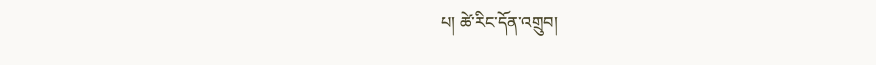པ། ཚེ་རིང་དོན་འགྲུབ།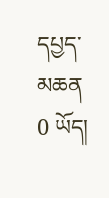དཔྱད་མཆན 0 ཡོད།